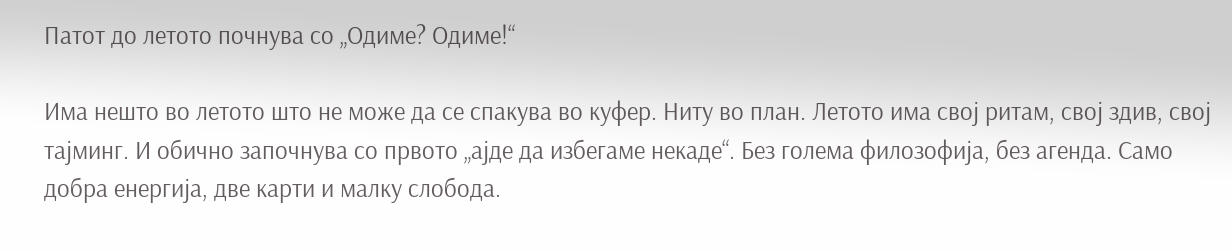Патот до летото почнува со „Одиме? Одиме!“

Има нешто во летото што не може да се спакува во куфер. Ниту во план. Летото има свој ритам, свој здив, свој тајминг. И обично започнува со првото „ајде да избегаме некаде“. Без голема филозофија, без агенда. Само добра енергија, две карти и малку слобода.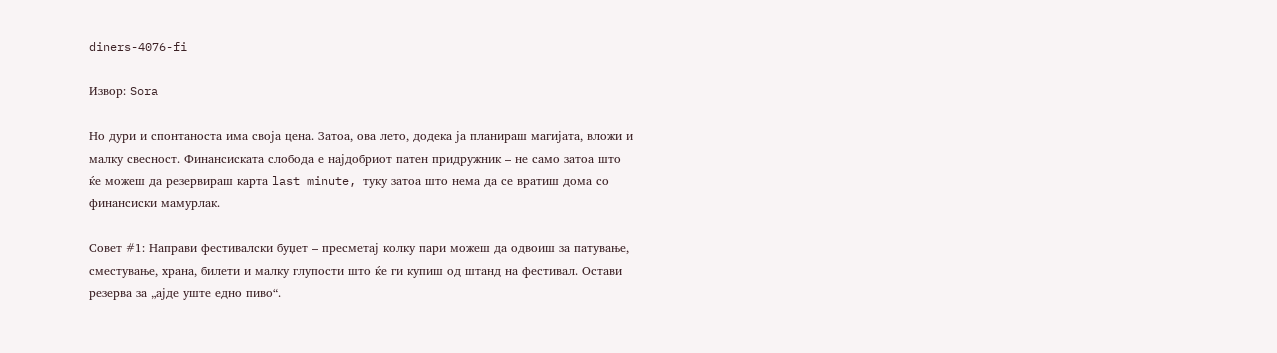diners-4076-fi

Извор: Sora

Но дури и спонтаноста има своја цена. Затоа, ова лето, додека ја планираш магијата, вложи и малку свесност. Финансиската слобода е најдобриот патен придружник – не само затоа што ќе можеш да резервираш карта last minute, туку затоа што нема да се вратиш дома со финансиски мамурлак.

Совет #1: Направи фестивалски буџет – пресметај колку пари можеш да одвоиш за патување, сместување, храна, билети и малку глупости што ќе ги купиш од штанд на фестивал. Остави резерва за „ајде уште едно пиво“.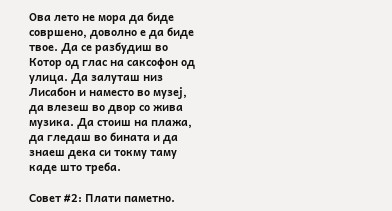Ова лето не мора да биде совршено, доволно е да биде твое. Да се разбудиш во Котор од глас на саксофон од улица. Да залуташ низ Лисабон и наместо во музеј, да влезеш во двор со жива музика. Да стоиш на плажа, да гледаш во бината и да знаеш дека си токму таму каде што треба.

Совет #2: Плати паметно.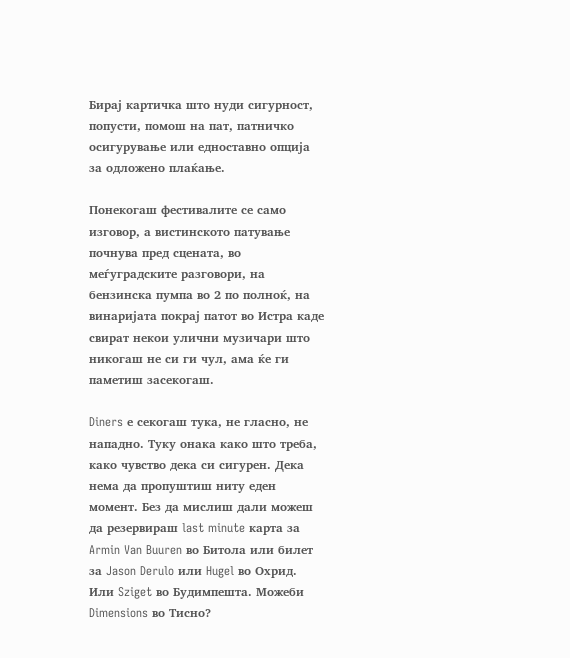Бирај картичка што нуди сигурност, попусти, помош на пат, патничко осигурување или едноставно опција за одложено плаќање.

Понекогаш фестивалите се само изговор, а вистинското патување почнува пред сцената, во меѓуградските разговори, на бензинска пумпа во 2 по полноќ, на винаријата покрај патот во Истра каде свират некои улични музичари што никогаш не си ги чул, ама ќе ги паметиш засекогаш.

Diners е секогаш тука, не гласно, не нападно. Туку онака како што треба, како чувство дека си сигурен. Дека нема да пропуштиш ниту еден момент. Без да мислиш дали можеш да резервираш last minute карта за Armin Van Buuren во Битола или билет за Jason Derulo или Hugel во Охрид. Или Sziget во Будимпешта. Можеби Dimensions во Тисно?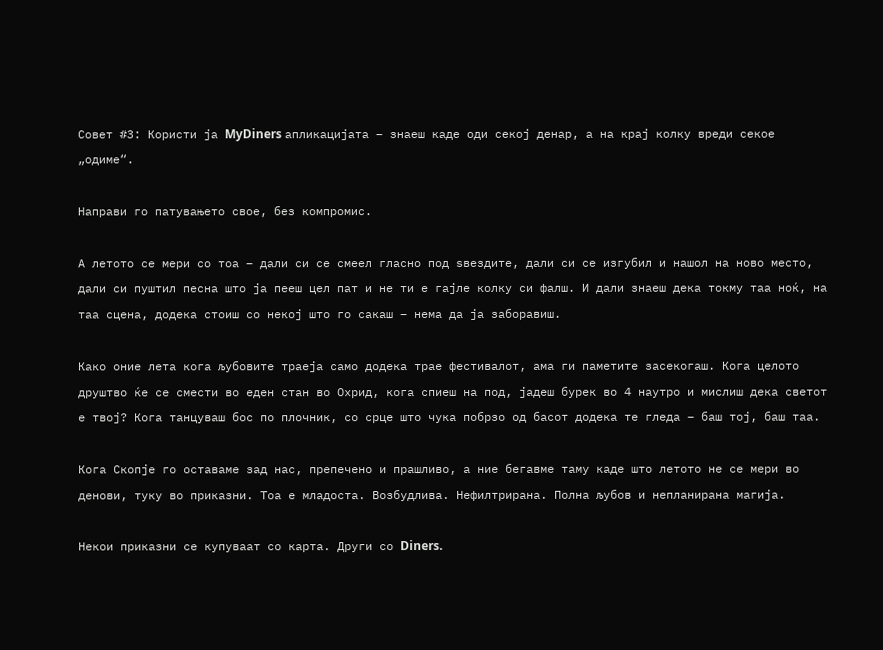Совет #3: Користи ја MyDiners апликациjата – знаеш каде оди секој денар, а на крај колку вреди секое „одиме“.

Направи го патувањето свое, без компромис.

А летото се мери со тоа – дали си се смеел гласно под ѕвездите, дали си се изгубил и нашол на ново место, дали си пуштил песна што ја пееш цел пат и не ти е гајле колку си фалш. И дали знаеш дека токму таа ноќ, на таа сцена, додека стоиш со некој што го сакаш – нема да ја заборавиш.

Како оние лета кога љубовите траеја само додека трае фестивалот, ама ги паметите засекогаш. Кога целото друштво ќе се смести во еден стан во Охрид, кога спиеш на под, јадеш бурек во 4 наутро и мислиш дека светот е твој? Кога танцуваш бос по плочник, со срце што чука побрзо од басот додека те гледа – баш тој, баш таа.

Кога Скопје го оставаме зад нас, препечено и прашливо, а ние бегавме таму каде што летото не се мери во денови, туку во приказни. Тоа е младоста. Возбудлива. Нефилтрирана. Полна љубов и непланирана магија.

Некои приказни се купуваат со карта. Други со Diners.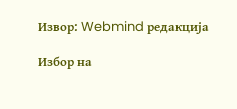Извор: Webmind редакција

Избор на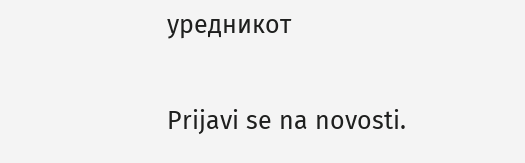уредникот

Prijavi se na novosti.